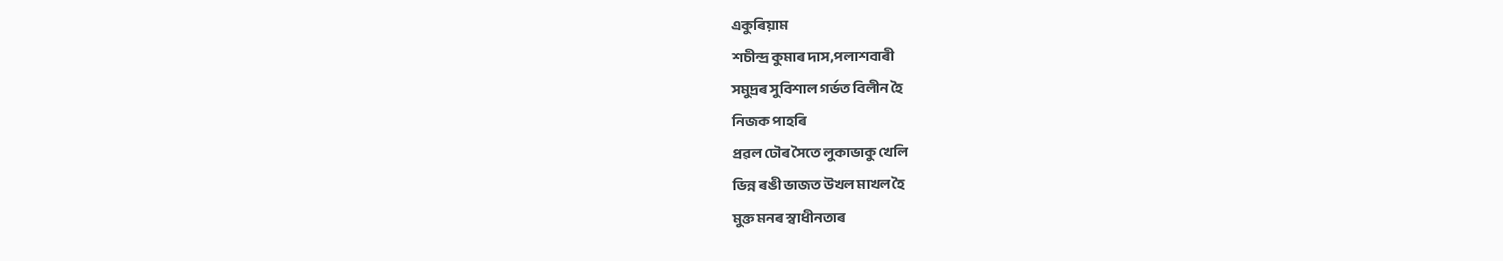একুৰিয়াম
শচীন্দ্ৰ কুমাৰ দাস,পলাশবাৰী
সমুদ্ৰৰ সুবিশাল গৰ্ভত বিলীন হৈ
নিজক পাহৰি
প্ৰৱল ঢৌৰ সৈতে লুকাভাকু খেলি
ভিন্ন ৰঙী ভাজত উখল মাখল হৈ
মুক্ত মনৰ স্বাধীনতাৰ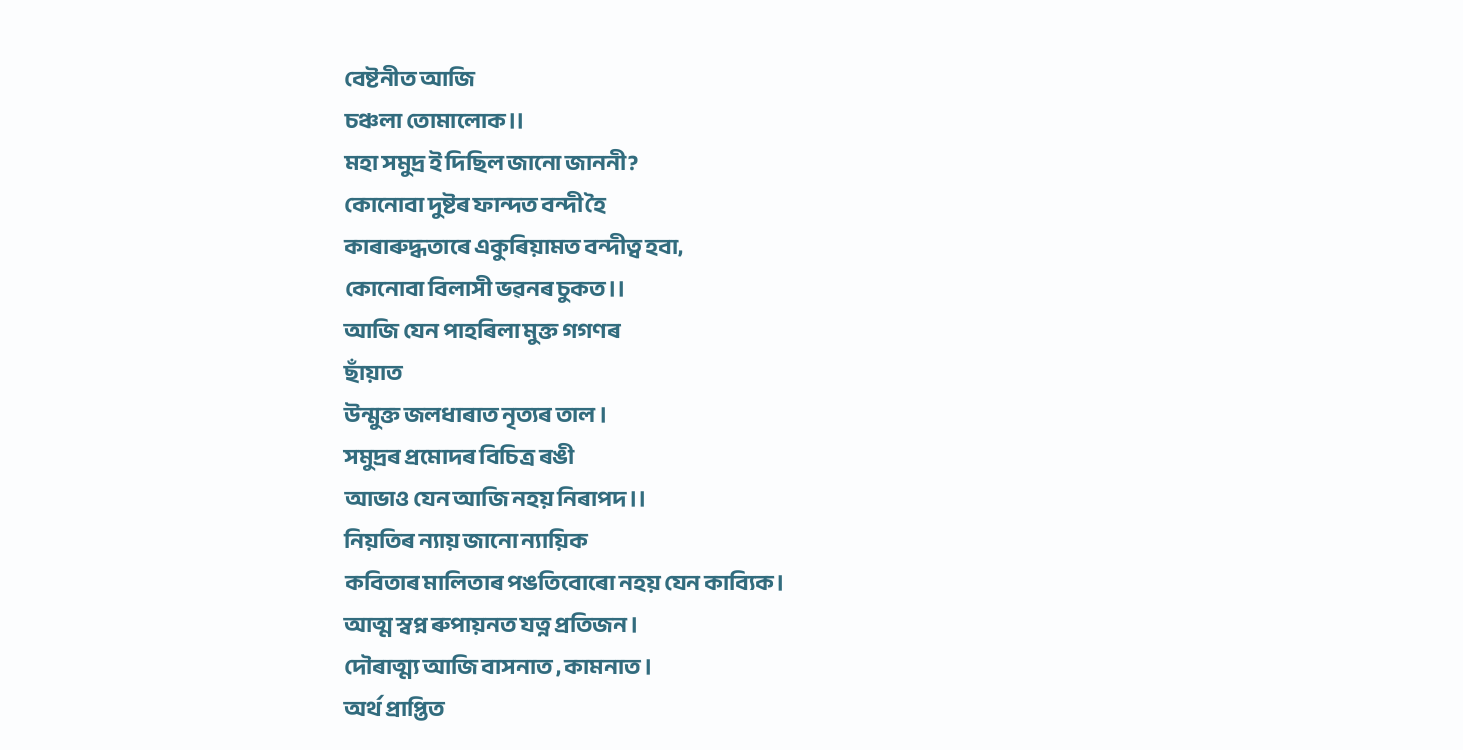বেষ্টনীত আজি
চঞ্চলা তোমালোক।।
মহা সমুদ্ৰ ই দিছিল জানো জাননী?
কোনোবা দুষ্টৰ ফান্দত বন্দী হৈ
কাৰাৰুদ্ধতাৰে একুৰিয়ামত বন্দীত্ব হবা,
কোনোবা বিলাসী ভৱনৰ চুকত।।
আজি যেন পাহৰিলা মুক্ত গগণৰ
ছাঁয়াত
উন্মুক্ত জলধাৰাত নৃত্যৰ তাল ।
সমুদ্ৰৰ প্ৰমোদৰ বিচিত্ৰ ৰঙী
আভাও যেন আজি নহয় নিৰাপদ।।
নিয়তিৰ ন্যায় জানো ন্যায়িক
কবিতাৰ মালিতাৰ পঙতিবোৰো নহয় যেন কাব্যিক।
আত্ম স্বপ্ন ৰুপায়নত যত্ন প্ৰতিজন ।
দৌৰাত্ম্য আজি বাসনাত , কামনাত ।
অৰ্থ প্ৰাপ্তিত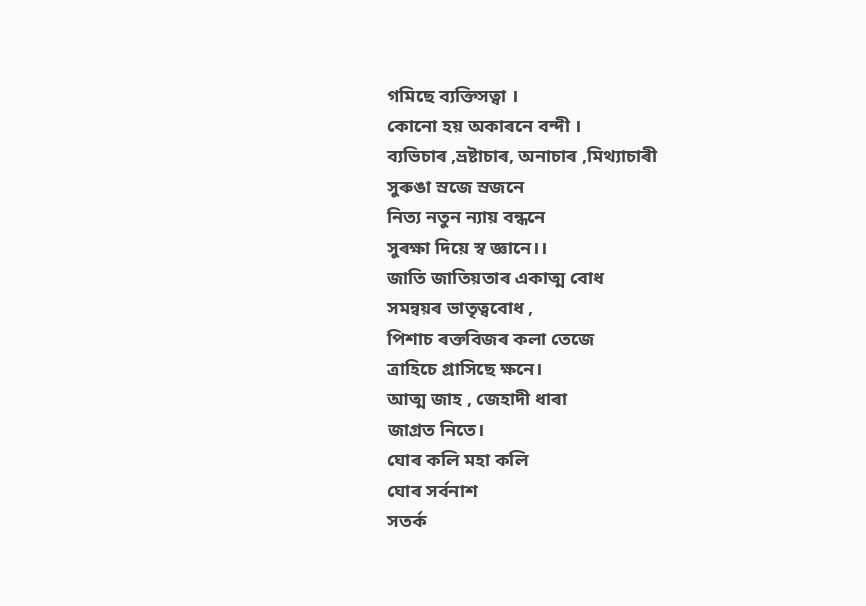গমিছে ব্যক্তিসত্বা ।
কোনো হয় অকাৰনে বন্দী ।
ব্যভিচাৰ ,ভ্ৰষ্টাচাৰ, অনাচাৰ ,মিথ্যাচাৰী
সুৰুঙা স্ৰজে স্ৰজনে
নিত্য নতুন ন্যায় বন্ধনে
সুৰক্ষা দিয়ে স্ব জ্ঞানে।।
জাতি জাতিয়তাৰ একাত্ম বোধ
সমন্বয়ৰ ভাতৃত্ববোধ ,
পিশাচ ৰক্তবিজৰ কলা তেজে
ত্ৰাহিচে গ্ৰাসিছে ক্ষনে।
আত্ম জাহ , জেহাদী ধাৰা
জাগ্ৰত নিতে।
ঘোৰ কলি মহা কলি
ঘোৰ সৰ্বনাশ
সতৰ্ক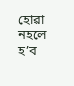হোৱা
নহলে হ’ব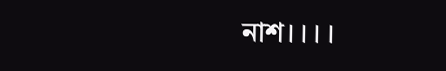নাশ।।।।